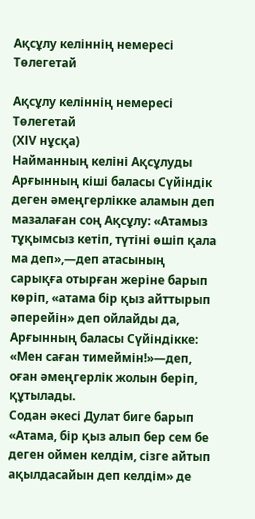Ақсұлу келіннің немересі Төлегетай

Ақсұлу келіннің немересі Төлегетай
(ХІV нұсқа)
Найманның келіні Ақсұлуды Арғынның кіші баласы Сүйіндік деген әмеңгерлікке аламын деп мазалаған соң Ақсұлу: «Атамыз тұқымсыз кетіп, түтіні өшіп қала ма деп»,—деп атасының сарықға отырған жеріне барып көріп, «атама бір қыз айттырып әперейін» деп ойлайды да, Арғынның баласы Сүйіндікке: «Мен саған тимеймін!»—деп, оған әмеңгерлік жолын беріп, құтылады.
Содан әкесі Дулат биге барып «Атама, бір қыз алып бер сем бе деген оймен келдім, сізге айтып ақылдасайын деп келдім» де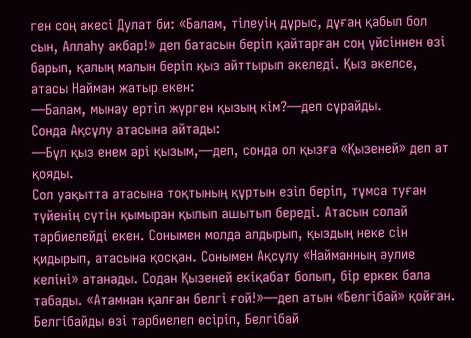ген соң әкесі Дулат би: «Балам, тілеуің дұрыс, дұғаң қабыл бол сын, Аллаһу акбар!» деп батасын беріп қайтарған соң үйсіннен өзі барып, қалың малын беріп қыз айттырып әкеледі. Қыз әкелсе, атасы Найман жатыр екен:
—Балам, мынау ертіп жүрген қызың кім?—деп сұрайды.
Сонда Ақсұлу атасына айтады:
—Бұл қыз енем әрі қызым,—деп, сонда ол қызға «Қызеней» деп ат қояды.
Сол уақытта атасына тоқтының құртын езіп беріп, тұмса туған түйенің сүтін қымыран қылып ашытып береді. Атасын солай тәрбиелейді екен. Сонымен молда алдырып, қыздың неке сін қидырып, атасына қосқан. Сонымен Ақсұлу «Найманның әулие келіні» атанады. Содан Қызеней екіқабат болып, бір еркек бала табады. «Атамнан қалған белгі ғой!»—деп атын «Белгібай» қойған. Белгібайды өзі тәрбиелеп өсіріп, Белгібай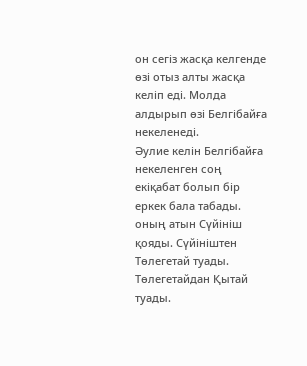он сегіз жасқа келгенде өзі отыз алты жасқа келіп еді. Молда алдырып өзі Белгібайға некеленеді.
Әулие келін Белгібайға некеленген соң екіқабат болып бір еркек бала табады. оның атын Сүйініш қояды. Сүйініштен Төлегетай туады. Төлегетайдан Қытай туады.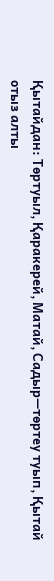Қытайдан: Төртуыл, Қаракерей, Матай, Садыр—төртеу туып, Қытай отыз алты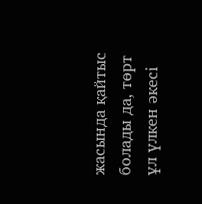жасында қайтыс болады да, төрт ұл үлкен әкесі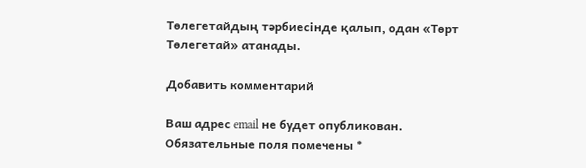Төлегетайдың тәрбиесінде қалып, одан «Төрт Төлегетай» атанады.

Добавить комментарий

Ваш адрес email не будет опубликован. Обязательные поля помечены *